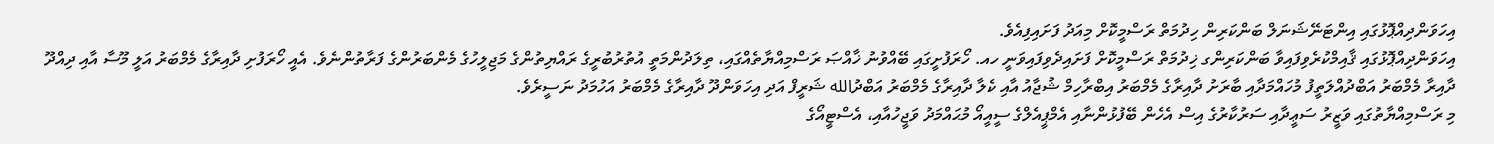އިހަވަންދިއްޕޮޅުގައި އިންޓަނޭޝަނަލް ބަންކަރިން ހިދުމަތް ރަސްމީކޮށް މިއަދު ފަށައިފިއެވެ.
އިހަވަންދިއްޕޮޅުގައި ޤާއިމްކުރެވިފައިވާ ބަންކަރިންގ ޚިދުމަތް ރަސްމީކޮށް ފަށައިދެވިފައިވަނީ ހއ. ހޯރަފުށީގައި ބޭއްވުނު ޚާއްޞަ ރަސްމިއްޔާތެއްގައި، ތިލަދުންމަތީ އުތުރުބުރީގެ ރައްޔިތުންގެ މަޖިލީހުގެ މެންބަރުންގެ ފަރާތުންނެވެ. އެއީ ހޯރަފުށި ދާއިރާގެ މެމްބަރު އަލީ މޫސާ އާއި ދިއްދޫ ދާއިރާ މެމްބަރު އަބްދުއްލަތީފު މުހައްމަދާއި ބާރަށު ދާއިރާގެ މެމްބަރު އިބްރާހިމް ޝުޖާއު އާއި ކެލާ ދާއިރާގެ މެމްބަރު އަބްދުالله ޝަރީފް އަދި އިހަވަންދޫ ދާއިރާގެ މެމްބަރު އަހުމަދު ނަސީރެވެ.
މި ރަސްމިއްޔާތުގައި ވަޒީރު ސަޢީދާއި ސަރުކާރުގެ އިސް އެހެން ބޭފުޅުންނާއި އެމްޕީއެލްގެ ސީއީއޯ މުޙައްމަދު ވަޖީހުއާއި، އެސްޓީއޯގެ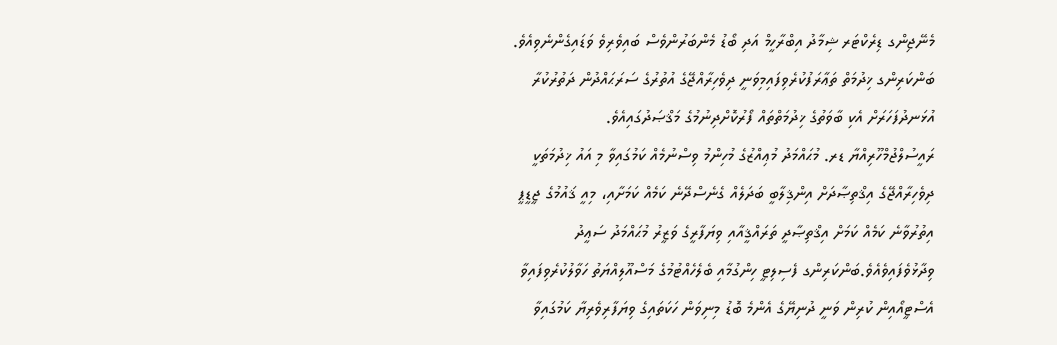މެނޭޖިންގ ޑިރެކްޓަރ ޝިމާދު އިބްރާހީމް އަދި ބޯޑު މެންބަރުންވެސް ބައިވެރިވެ ވަޑައިގެންނެވިއެވެ.
ބަންކަރިންގ ޚިދުމަތް ތަޢާރަފުކުރެވިފައިމިވަނީ ދިވެހިރާއްޖޭގެ އުތުރުގެ ސަރަޙައްދުން ދަތުރުކުރާ އުޅަނދުފަހަރަށް އެކި ބާވަތުގެ ޚިދުމަތްތައް ފޯރުކޮށްދިނުމުގެ މަޤްޞަދުގައިއެވެ.
ރައީސުލްޖުމްހޫރިއްޔާ ޑރ. މުޙައްމަދު މުޢިއްޒުގެ މުހިންމު ވިސްނުމެއް ކަމުގައިވާ މި އައު ޚިދުމަތަކީ ދިވެހިރާއްޖޭގެ އިޤްތިޞާދަށް އިންޤިލާބީ ބަދަލެއް ގެނެސްދޭނެ ކަމެއް ކަމަށާއި، މިއީ ޤައުމުގެ ޖީޑީޕީ އިތުރުވާނެ ކަމެއް ކަމަށް އިޤްތިޞާދީ ތަރައްޤީއާއި ވިޔަފާރީގެ ވަޒީރު މުޙައްމަދު ސަޢީދު ވިދާޅުވެފައިވެއެވެ.ބަންކަރިންގ ފެސިލިޓީ ހިންގުމާއި ބެލެހެއްޓުމުގެ މަސްއޫލިއްޔަތު ހަވާލުކުރެވިފައިވާ އެސްޓީއޯއިން ކުރިން ވަނީ ދުނިޔޭގެ އެންމެ ބޮޑު މިނިވަން ހަކަތައިގެ ވިޔަފާރިވެރިޔާ ކަމުގައިވާ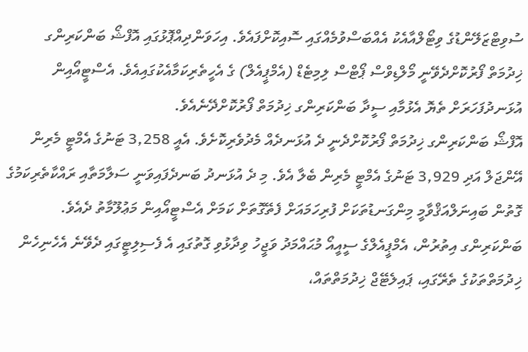ސުވިޓްޒަލޭންޑުގެ ވިޓޯލްއާއެކު އެއްބަސްވުމެއްގައި ސޮއިކޮށްފައެވެ. އިހަވަންދިއްޕޮޅުގައި އޮފްޝޯ ބަންކަރިންގ ޚިދުމަތް ފޯރުކޮށްދެވޭނީ މޯލްޑިވްސް ޕޯޓްސް ލިމިޓެޑް (އެމްޕީއެލް) ގެ އެހީތެރިކަމާއެކުގައިއެވެ. އެސްޓީއޯއިން އުޅަނދުފަހަރަށް ތެޔޮ އެޅުމާއި ސީދާ ބަންކަރިންގ ޚިދުމަތް ފޯރުކޮށްދޭނެއެވެ.
އޮފްޝޯ ބަންކަރިންގ ޚިދުމަތް ފޯރުކޮށްދެނީ ދެ އުޅަނދެއް މެދުވެރިކޮށެވެ. އެއީ 3,258 ޓަނުގެ އެމްޓީ މެރިން އޭންޖަލް އަދި 3,929 ޓަނުގެ އެމްޓީ މެރިން ބެލާ އެވެ. މި ދެ އުޅަނދު ބަނދެފައިވަނީ ސަލާމަތާއި ރައްކާތެރިކަމުގެ ގޮތުން ބައިނަލްއަޤްވާމީ މިންގަނޑުތަކަށް ފުރިހަމައަށް ފެތޭގޮތަށް ކަމަށް އެސްޓީއޯއިން މަޢުލޫމާތު ދެއެވެ.
ބަންކަރިންގ އިތުރުން، އެމްޕީއެލްގެ ސީއީއޯ މުޙައްމަދު ވަޖީހު ވިދާޅުވި ގޮތުގައި އެ ފެސިލިޓީގައި ދެވޭނެ އެހެނިހެން ޚިދުމަތްތަކުގެ ތެރޭގައި، ޕައިލެޓޭޖް ޚިދުމަތްތައް،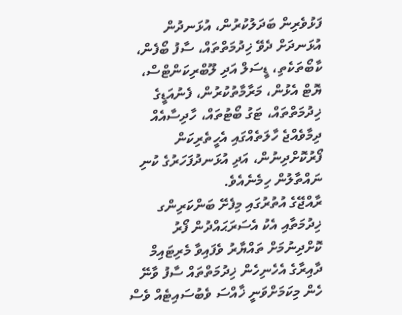ފަޅުވެރިން ބަދަލުކުރުން، އުޅަނދުން އުޅަނދަށް ދެވޭ ޚިދުމަތްތައް، ސާފު ބޯފެން، ކާބޯތަކެތި، ޑީސަލް އަދި ލޫބްރިކަންޓްސް، ޔޮޓް އެޅުން، މަރާމާތުކުރުން، ފެނުއަޑީގެ ޚިދުމަތްތައް، ޓަގު ބޯޓުތައް، ހާދިސާއެއް ދިމާވެއްޖެ ހާލަތެއްގައި އެހީތެރިކަން ފޯރުކޮށްދިނުން، އަދި އުޅަނދުފަހަރުގެ ކުނި ނައްތާލުން ހިމެނެއެވެ.
ރާއްޖޭގެ އުތުރުގައި މިފެށޭ ބަންކަރިންގ ޚިދުމަތާއި އެކު އެސަރަޙައްދުން ފޯރު ކޮށްދިނުމަށް ތައްޔާރު ވެފައިވާ މެރިޓައިމް ދާއިރާގެ އެހެނިހެން ޚިދުމަތްތައް ސާފު ވާނޭ ހެން މިކަމަށްވަނީ ޚާއްސަ ވެބުސައިޓެއް ވެސް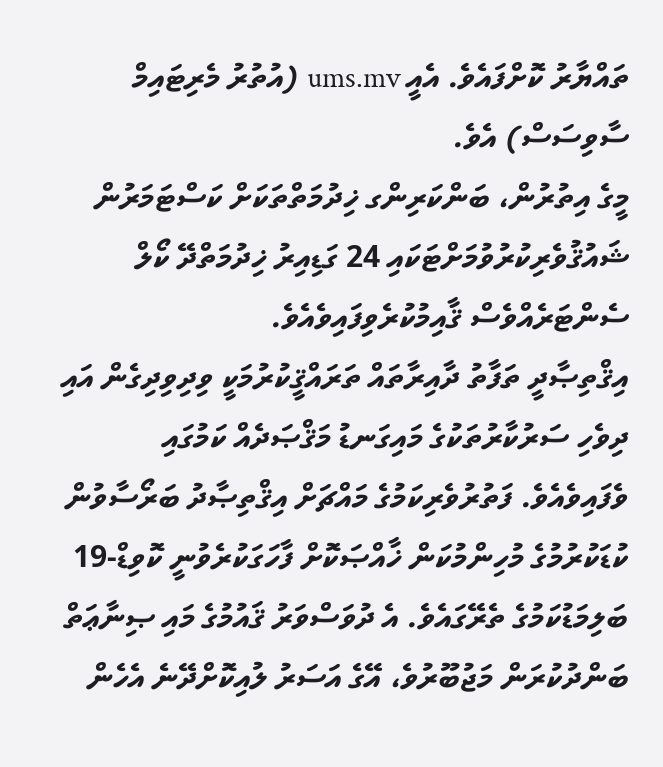ތައްޔާރު ކޮށްފައެވެ. އެއީ ums.mv (އުތުރު މެރިޓައިމް ސާވިސަސް) އެވެ.
މީގެ އިތުރުން، ބަންކަރިންގ ޚިދުމަތްތަކަށް ކަސްޓަމަރުން ޝައުޤުވެރިކުރުވުމަށްޓަކައި 24 ގަޑިއިރު ޚިދުމަތްދޭ ކޯލް ސެންޓަރެއްވެސް ޤާއިމުކުރެވިފައިވެއެވެ.
އިޤްތިޞާދީ ތަފާތު ދާއިރާތައް ތަރައްޤީކުރުމަކީ ވިދިވިދިގެން އައި ދިވެހި ސަރުކާރުތަކުގެ މައިގަނޑު މަޤްޞަދެއް ކަމުގައި ވެފައިވެއެވެ. ފަތުރުވެރިކަމުގެ މައްޗަށް އިޤްތިޞާދު ބަރޯސާވުން ކުޑަކުރުމުގެ މުހިންމުކަން ޚާއްޞަކޮށް ފާހަގަކުރެވުނީ ކޮވިޑް-19 ބަލިމަޑުކަމުގެ ތެރޭގައެވެ. އެ ދުވަސްވަރު ޤައުމުގެ މައި ޞިނާޢަތް ބަންދުކުރަން މަޖުބޫރުވެ، އޭގެ އަސަރު ލުއިކޮށްދޭނެ އެހެން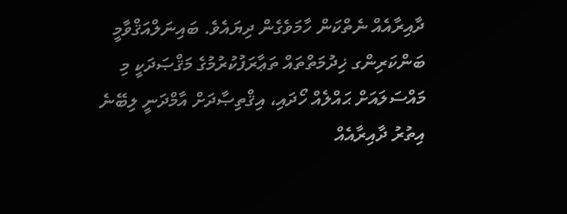ދާއިރާއެއް ނެތްކަން ހާމަވެގެން ދިޔައެވެ. ބައިނަލްއަޤްވާމީ ބަންކަރިންގ ޚިދުމަތްތައް ތަޢާރަފުކުރުމުގެ މަޤްޞަދަކީ މި މައްސަލައަށް ޙައްލެއް ހޯދައި، އިޤްތިޞާދަށް އާމްދަނީ ލިބޭނެ އިތުރު ދާއިރާއެއް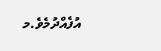އުފެއްދުމެވެ.މ